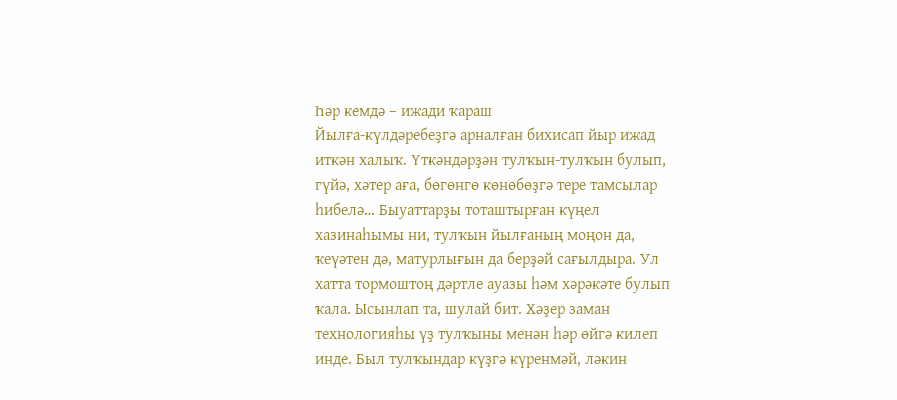Һәр кемдә – ижади ҡараш
Йылға-күлдәребеҙгә арналған бихисап йыр ижад иткән халыҡ. Үткәндәрҙән тулҡын-тулҡын булып, гүйә, хәтер аға, бөгөнгө көнөбөҙгә тере тамсылар һибелә… Быуаттарҙы тоташтырған күңел хазинаһымы ни, тулҡын йылғаның моңон да, ҡеүәтен дә, матурлығын да берҙәй сағылдыра. Ул хатта тормоштоң дәртле ауазы һәм хәрәкәте булып ҡала. Ысынлап та, шулай бит. Хәҙер заман технологияһы үҙ тулҡыны менән һәр өйгә килеп инде. Был тулҡындар күҙгә күренмәй, ләкин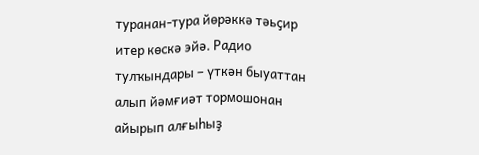туранан-тура йөрәккә тәьҫир итер көскә эйә. Радио тулҡындары – үткән быуаттан алып йәмғиәт тормошонан айырып алғыһыҙ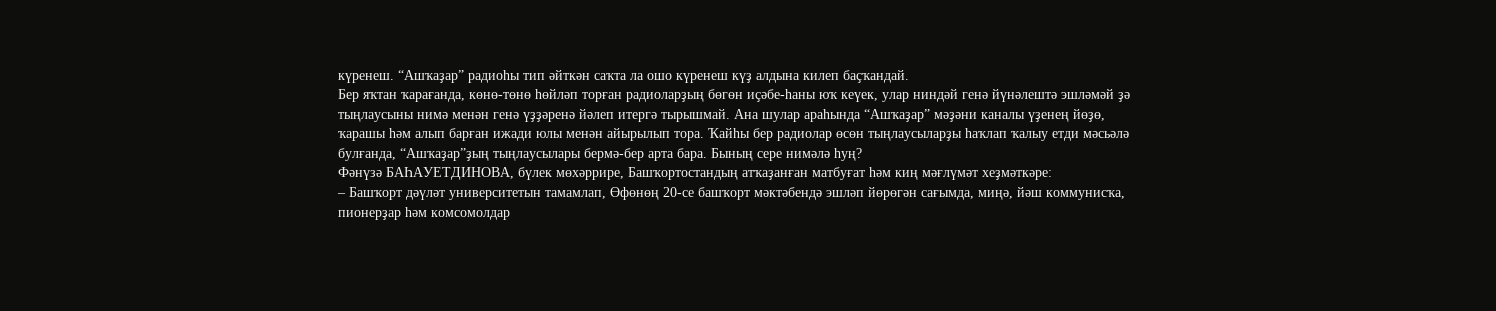күренеш. “Ашҡаҙар” радиоһы тип әйткән саҡта ла ошо күренеш күҙ алдына килеп баҫҡандай.
Бер яҡтан ҡарағанда, көнө-төнө һөйләп торған радиоларҙың бөгөн иҫәбе-һаны юҡ кеүек, улар ниндәй генә йүнәлештә эшләмәй ҙә тыңлаусыны нимә менән генә үҙҙәренә йәлеп итергә тырышмай. Ана шулар араһында “Ашҡаҙар” мәҙәни каналы үҙенең йөҙө, ҡарашы һәм алып барған ижади юлы менән айырылып тора. Ҡайһы бер радиолар өсөн тыңлаусыларҙы һаҡлап ҡалыу етди мәсьәлә булғанда, “Ашҡаҙар”ҙың тыңлаусылары бермә-бер арта бара. Бының сере нимәлә һуң?
Фәнүзә БАҺАУЕТДИНОВА, бүлек мөхәррире, Башҡортостандың атҡаҙанған матбуғат һәм киң мәғлүмәт хеҙмәткәре:
– Башҡорт дәүләт университетын тамамлап, Өфөнөң 20-се башҡорт мәктәбендә эшләп йөрөгән сағымда, миңә, йәш коммунисҡа, пионерҙар һәм комсомолдар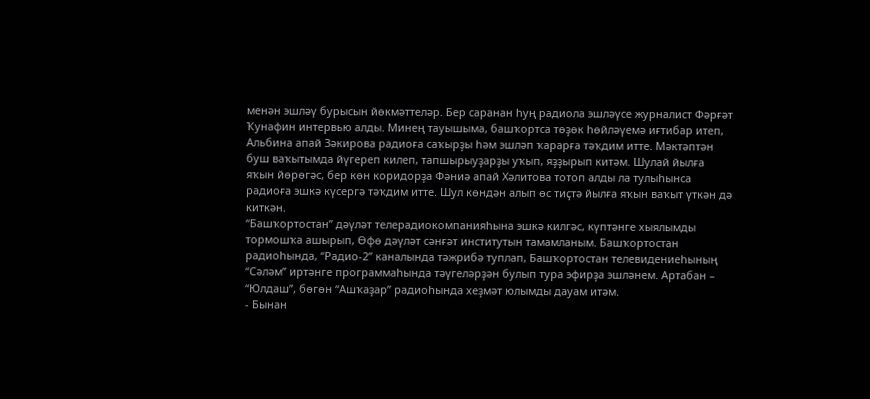менән эшләү бурысын йөкмәттеләр. Бер саранан һуң радиола эшләүсе журналист Фәрғәт Ҡунафин интервью алды. Минең тауышыма, башҡортса төҙөк һөйләүемә иғтибар итеп, Альбина апай Зәкирова радиоға саҡырҙы һәм эшләп ҡарарға тәҡдим итте. Мәктәптән буш ваҡытымда йүгереп килеп, тапшырыуҙарҙы уҡып, яҙҙырып китәм. Шулай йылға яҡын йөрөгәс, бер көн коридорҙа Фәниә апай Хәлитова тотоп алды ла тулыһынса радиоға эшкә күсергә тәҡдим итте. Шул көндән алып өс тиҫтә йылға яҡын ваҡыт үткән дә киткән.
“Башҡортостан” дәүләт телерадиокомпанияһына эшкә килгәс, күптәнге хыялымды тормошҡа ашырып, Өфө дәүләт сәнғәт институтын тамамланым. Башҡортостан радиоһында, “Радио-2” каналында тәжрибә туплап, Башҡортостан телевидениеһының “Сәләм” иртәнге программаһында тәүгеләрҙән булып тура эфирҙа эшләнем. Артабан – “Юлдаш”, бөгөн “Ашҡаҙар” радиоһында хеҙмәт юлымды дауам итәм.
- Бынан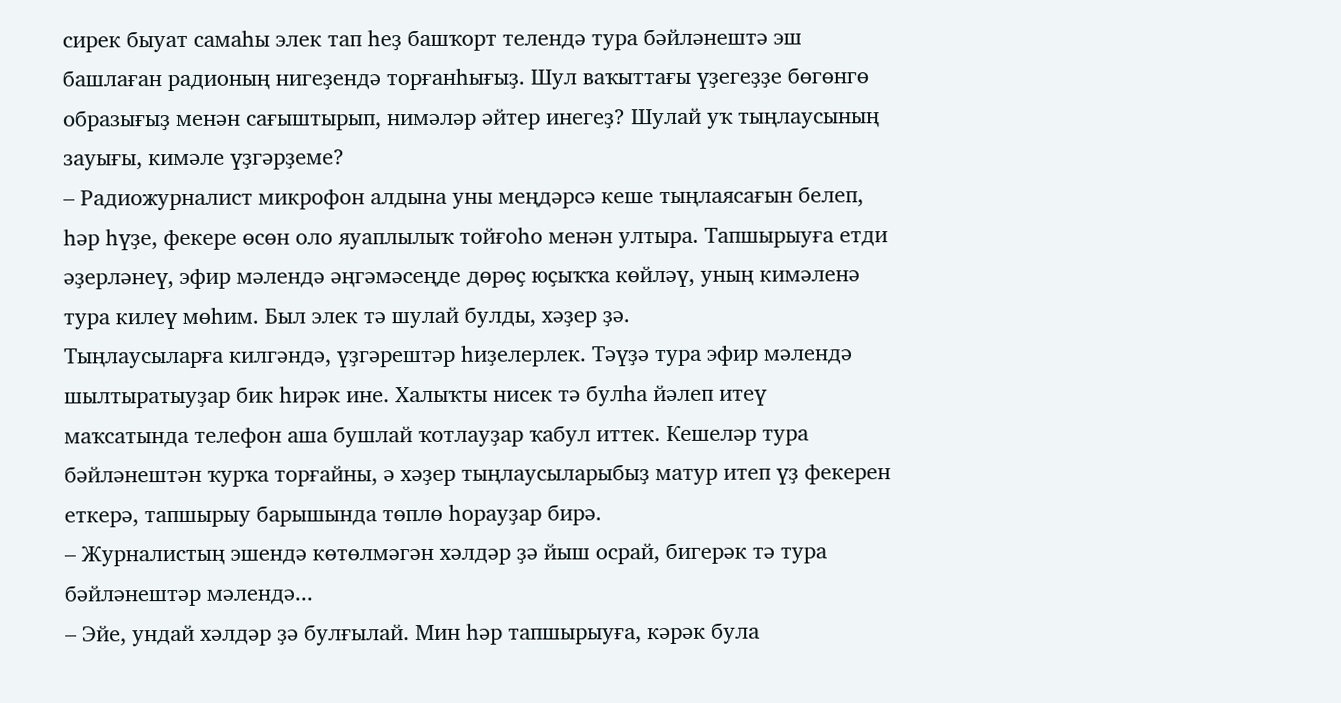сирек быуат самаһы элек тап һеҙ башҡорт телендә тура бәйләнештә эш башлаған радионың нигеҙендә торғанһығыҙ. Шул ваҡыттағы үҙегеҙҙе бөгөнгө образығыҙ менән сағыштырып, нимәләр әйтер инегеҙ? Шулай уҡ тыңлаусының зауығы, кимәле үҙгәрҙеме?
– Радиожурналист микрофон алдына уны меңдәрсә кеше тыңлаясағын белеп, һәр һүҙе, фекере өсөн оло яуаплылыҡ тойғоһо менән ултыра. Тапшырыуға етди әҙерләнеү, эфир мәлендә әңгәмәсеңде дөрөҫ юҫыҡҡа көйләү, уның кимәленә тура килеү мөһим. Был элек тә шулай булды, хәҙер ҙә.
Тыңлаусыларға килгәндә, үҙгәрештәр һиҙелерлек. Тәүҙә тура эфир мәлендә шылтыратыуҙар бик һирәк ине. Халыҡты нисек тә булһа йәлеп итеү маҡсатында телефон аша бушлай ҡотлауҙар ҡабул иттек. Кешеләр тура бәйләнештән ҡурҡа торғайны, ә хәҙер тыңлаусыларыбыҙ матур итеп үҙ фекерен еткерә, тапшырыу барышында төплө һорауҙар бирә.
– Журналистың эшендә көтөлмәгән хәлдәр ҙә йыш осрай, бигерәк тә тура бәйләнештәр мәлендә...
– Эйе, ундай хәлдәр ҙә булғылай. Мин һәр тапшырыуға, кәрәк була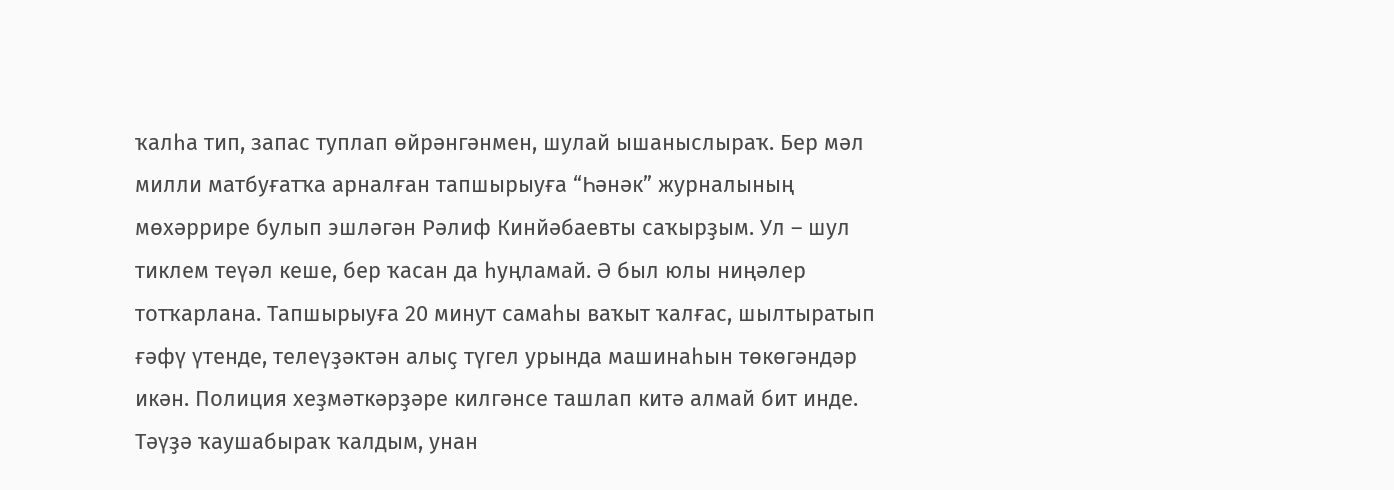ҡалһа тип, запас туплап өйрәнгәнмен, шулай ышаныслыраҡ. Бер мәл милли матбуғатҡа арналған тапшырыуға “Һәнәк” журналының мөхәррире булып эшләгән Рәлиф Кинйәбаевты саҡырҙым. Ул – шул тиклем теүәл кеше, бер ҡасан да һуңламай. Ә был юлы ниңәлер тотҡарлана. Тапшырыуға 20 минут самаһы ваҡыт ҡалғас, шылтыратып ғәфү үтенде, телеүҙәктән алыҫ түгел урында машинаһын төкөгәндәр икән. Полиция хеҙмәткәрҙәре килгәнсе ташлап китә алмай бит инде. Тәүҙә ҡаушабыраҡ ҡалдым, унан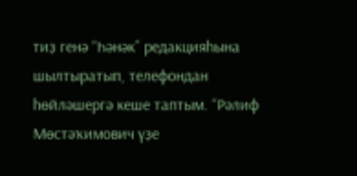тиҙ генә “Һәнәк” редакцияһына шылтыратып, телефондан һөйләшергә кеше таптым. “Рәлиф Мөстәҡимович үҙе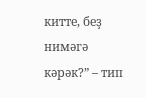китте, беҙ нимәгә кәрәк?” – тип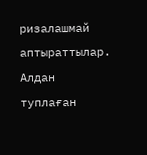ризалашмай аптыраттылар. Алдан туплаған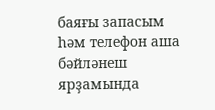баяғы запасым һәм телефон аша бәйләнеш ярҙамында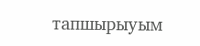тапшырыуым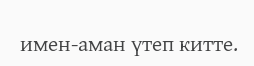имен-аман үтеп китте.